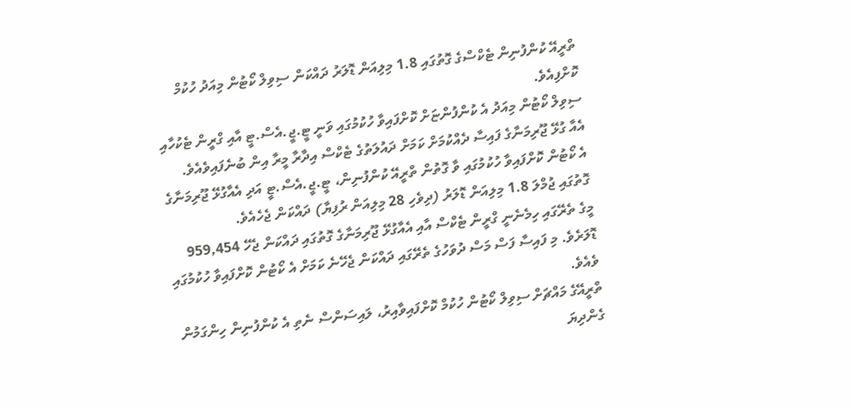ތްރީއޭ ކުންފުނިން ޓެކްސްގެ ގޮތުގައި 1.8 މިލިއަން ޑޮލަރު ދައްކަން ސިވިލް ކޯޓުން މިއަދު ހުކުމް ކޮށްފިއެވެ.
ސިވިލް ކޯޓުން މިއަދު އެ ކުންފުންޏަށް ކޮށްފައިވާ ހުކުމުގައި ވަނީ ޓީ.ޖީ.އެސް.ޓީ އާއި ގްރީން ޓެކުހާއި އެއާ ގުޅޭ ޖޫރިމަނާގެ ފައިސާ ދެއްކުމަށް ކަމަށް ދައުލަތުގެ ޓެކްސް އިދާރާ މީރާ އިން ބުނެފައިވެއެވެ.
އެ ކޯޓުން ކޮށްފައިވާ ހުކުމުގައި ވާ ގޮތުން ތްރީއޭ ކުންފުނިން، ޓީ.ޖީ.އެސް.ޓީ އަދި އެއާގުޅޭ ޖޫރިމަނާގެ ގޮތުގައި ޖުމްލަ 1.8 މިލިއަން ޑޮލަރު (ދިވެހި 28 މިލިއަން ރުފިޔާ) ދައްކަން ޖެހެއެވެ.
މީގެ ތެރޭގައި ހިމެނެނީ ގްރީން ޓެކްސް އާއި އެއާގުޅޭ ޖޫރިމަނާގެ ގޮތުގައި ދައްކަން ޖެހޭ 959,454 ޑޮލަރެވެ. މި ފައިސާ ފަސް މަސް ދުވަހުގެ ތެރޭގައި ދައްކަން ޖެހޭނެ ކަމަށް އެ ކޯޓުން ކޮށްފައިވާ ހުކުމުގައި ވެއެވެ.
ތްރީއޭގެ މައްޗަށް ސިވިލް ކޯޓުން ހުކުމް ކޮށްފައިވާއިރު، ލައިސަންސް ނެތި އެ ކުންފުނިން ހިންގަމުން ގެންދިޔަ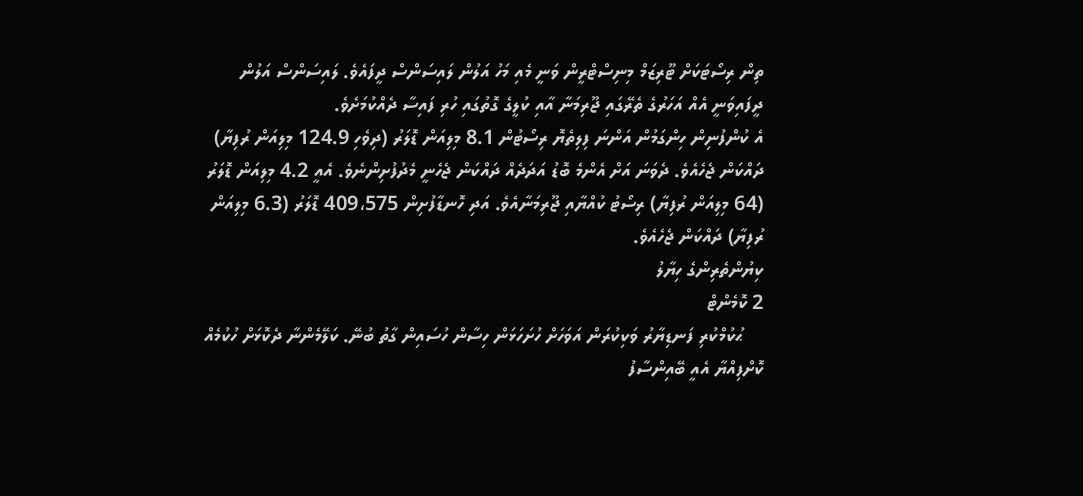ތިން ރިސޯޓަކަށް ޓޫރިޒަމް މިނިސްޓްރީން ވަނީ މެއި މަހު އަލުން ލައިސަންސް ދީފައެވެ. ލައިސަންސް އަލުން ދީފައިވަނީ އެއް އަހަރުގެ ތެރޭގައި ޖޫރިމަނާ އާއި ކުލީގެ ގޮތުގައި ހުރި ފައިސާ ދެއްކުމަށެވެ.
އެ ކުންފުނިން ހިންގަމުން އަންނަ ފިލިތެޔޮ ރިސޯޓުން 8.1 މިލިއަން ޑޮލަރު (ދިވެހި 124.9 މިލިއަން ރުފިޔާ) ދައްކަން ޖެހެއެވެ. ދެވަނަ އަށް އެންމެ ބޮޑު އަދަދެއް ދައްކަން ޖެހެނީ މެދުފުށިންނެވެ. އެއީ 4.2 މިލިއަން ޑޮލަރު (64 މިލިއަން ރުފިޔާ) ރިސޯޓު ކުއްޔާއި ޖޫރިމަނާއެވެ. އަދި ހޮނޑާފުށިން 409،575 ޑޮލަރު (6.3 މިލިއަން ރުފިޔާ) ދައްކަން ޖެހެއެވެ.
ކިޔުންތެރިންގެ ހިޔާލު
2 ކޮމެންޓް
    ޙުކުމްކުރި ފަނޑިޔާރު ވަކިކުރަން އަވަހަށް ހުށަހަޅަން ހިސާން ހުސައިން ގާތު ބުނޭ. ކަލޭމެންނާ ދެކޮޅަށް ހުކުމެއް ކޮށްފިއްޔާ އެއީ ބޭއިންސާފު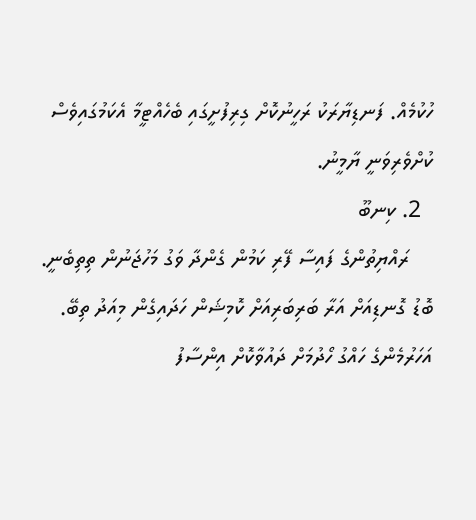ހުކުމެއް. ފަނޑިޔާރަކު ރަހީނުކޮށް ގިރިފުށީގައި ބެހެއްޓީމާ އެކަމުގައިވެސް ކުށްވެރިވަނީ ޔާމީނު.
  2. ކިނބޫ
    ރައްޔިތުންގެ ފައިސާ ފޭރި ކަމުން ގެންދާ ވަގު މަހުޖަނުން ތިތިބެނީ. ބޮޑު ގޮނޑިއަށް އަރާ ބަރިބަރިއަށް ކޮމިޝަން ހަދައިގެން މިއަދު ތިބޭ. އަހަރުމެންގެ ހައްގު ހޯދުމަށް ދައުވާކޮށް އިންސާފު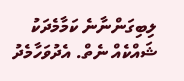ލިބިގަންނާނެ ކަމާމެދަކު ޝައްކެއް ނެތް. އެދުވަހާމެދު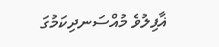ޣާފިލުވެ މުއްސަނދިކަމުގަ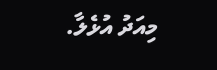މިއަދު އުޅެލާ.